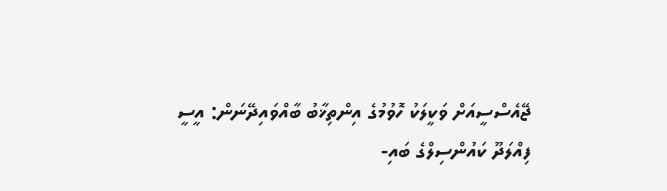ޖޭއެސްސީއަށް ވަކީލަކު ހޮވުމުގެ އިންތިޚާބު ބާއްވައިދޭނަން: އީސީ
ފިއްލަދޫ ކައުންސިލްގެ ބައި-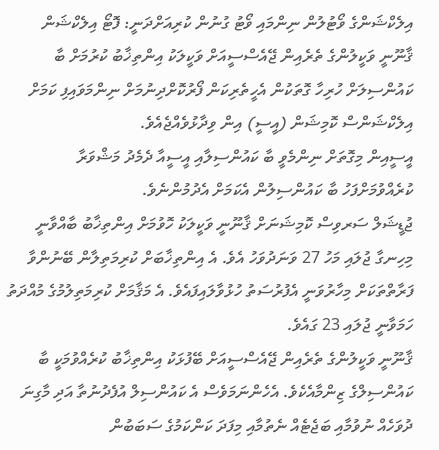އިލެކްޝަންގެ ވޯޓުލުން ނިންމައި ވޯޓު ގުނުން ކުރިއަށްދަނީ: ފޮޓޯ އިލެކްޝަން
ޤާނޫނީ ވަކީލުންގެ ތެރެއިން ޖޭއެސްސީއަށް ވަކީލަކު އިންތިޚާބު ކުރުމަށް ބާ ކައުންސިލަށް ހުރިހާ ގޮތަކުން އެހީތެރިކަން ފޯރުކޮށްދިނުމަށް ނިންމަވައިފި ކަމަށް އިލެކްޝަންސް ކޮމިޝަން (އީސީ) އިން ވިދާޅުވެއްޖެއެވެ.
އީސީއިން މިގޮތަށް ނިންމެވީ ބާ ކައުންސިލާއި އީސީއާ ދެމެދު މަޝްވަރާ ކުރެއްވުމަށްފަހު ބާ ކައުންސިލުން އެކަމަށް އެދުމުންނެވެ.
ޖުޑީޝަލް ސަރވިސް ކޮމިޝަނަށް ޤާނޫނީ ވަކީލަކު ހޮވުމަށް އިންތިޚާބު ބާއްވާނީ މިހިނގާ ޖުލައި މަހު 27 ވަނަދުވަހު އެވެ. އެ އިންތިޚާބަށް ކުރިމަތިލާން ބޭނުންވާ ފަރާތްތަކަށް މިހާރުވަނީ އެފުރުސަތު ހުޅުވާލައިފައެވެ. އެ މަޤާމަށް ކުރިމަތިލުމުގެ މުއްދަތު ހަމަވާނީ ޖުލައި 23 ގައެވެ.
ޤާނޫނީ ވަކީލުންގެ ތެރެއިން ޖޭއެސްސީއަށް ބޭފުޅަކު އިންތިޚާބު ކުރެއްވުމަކީ ބާ ކައުންސިލްގެ ޒިންމާއެކެވެ. އެހެންނަމަވެސް އެ ކައުންސިލް އުފެދުނުތާ އަދި މާގިނަ ދުވަހެއް ނުވުމާއި ބަޖެޓެއް ނެތުމާއި މިފަދަ ކަންކަމުގެ ސަބަބުން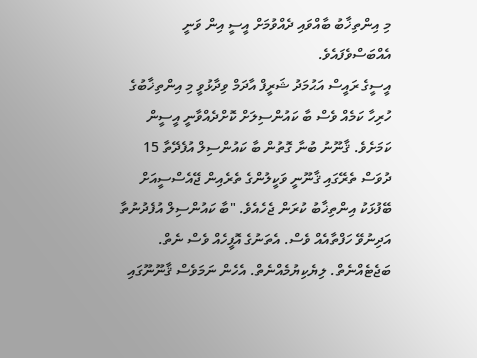މި އިންތިޚާބު ބާއްވައި ދެއްވުމަށް އީސީ އިން ވަނީ އެއްބަސްވެފައެވެ.
އީސީގެ ރައީސް އަޙުމަދު ޝަރީފް އާދަމް ވިދާޅުވީ މި އިންތިޚާބުގެ ހުރިހާ ކަމެއް ވެސް ބާ ކައުންސިލަށް ކޮށްދެއްވާނީ އީސީން ކަމަށެވެ. ޤާނޫނު ބުނާ ގޮތުން ބާ ކައުންސިލް އުފެދޭތާ 15 ދުވަސް ތެރޭގައި ޤާނޫނީ ވަކީލުންގެ ތެރެއިން ޖޭއެސްސީއަށް ބޭފުޅަކު އިންތިޚާބު ކުރަން ޖެހެއެވެ. "ބާ ކައުންސިލް އުފެދުނުތާ އަދިނުވޭ ހަފްތާއެއް ވެސް. އެތަނުގެ އޮފީހެއް ވެސް ނެތް. ބަޖެޓެއްނެތް. ލިޔެކިޔުމެއްނެތް. އެހެން ނަމަވެސް ޤާނޫނޫގައި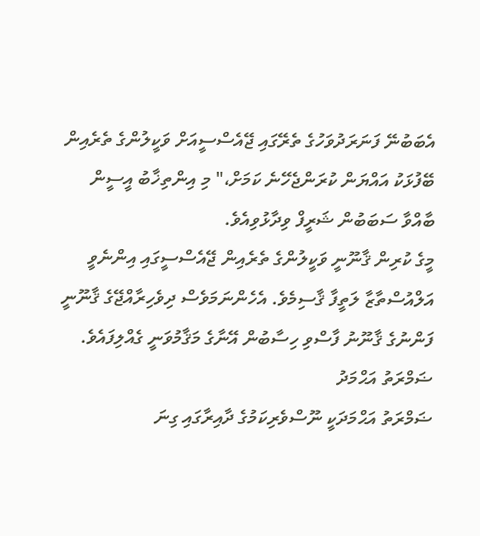އެބަބުނޭ ފަނަރަދުވަހުގެ ތެރޭގައި ޖޭއެސްސީއަށް ވަކީލުންގެ ތެރެއިން ބޭފުޅަކު އައްޔަން ކުރަންޖެހޭނެ ކަމަށް،" މި އިންތިޚާބު އީސީން ބާއްވާ ސަބަބުން ޝަރީފް ވިދާޅުވިއެވެ.
މީގެ ކުރިން ޤާނޫނީ ވަކީލުންގެ ތެރެއިން ޖޭއެސްސީގައި އިންނެވީ އަލްއުސްތާޒާ ލަތީފާ ޤާސިމެވެ. އެހެންނަމަވެސް ދިވެހިރާއްޖޭގެ ޤާނޫނީ ފަންނުގެ ޤާނޫނު ފާސްވި ހިސާބުން އޭނާގެ މަޤާމުވަނީ ގެއްލިފައެވެ.
ޟަމްރަތު އަޙްމަދު
ޟަމްރަތު އަޙްމަދަކީ ނޫސްވެރިކަމުގެ ދާއިރާގައި ގިނަ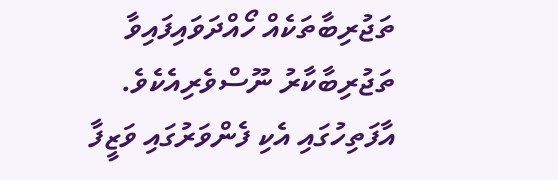ތަޖުރިބާތަކެއް ހޯއްދަވައިފައިވާ ތަޖުރިބާކާރު ނޫސްވެރިއެކެވެ. އާފަތިހުގައި އެކި ފެންވަރުގައި ވަޒީފާ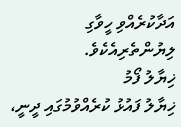އަދާކުރެއްވި ހީވާގި ލިޔުންތެރިއެކެވެ.
ޚިޔާލު ފޯމު
ޚިޔާލު ފައުޅު ކުރެއްވުމުގައި ދީނީ،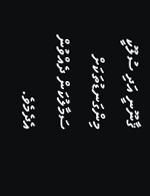ޤާނޫނީ އަދި ސުލޫކީ މިންގަނޑުތަކަށް ސަމާލުކަން ދެއްވުން އެދެމެވެ.